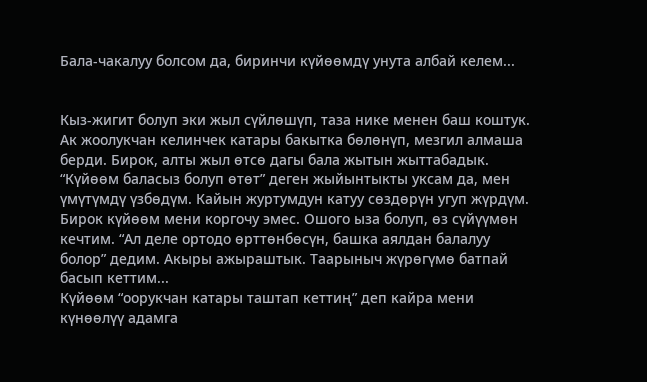Бала-чакалуу болсом да, биринчи күйөөмдү унута албай келем...


Кыз-жигит болуп эки жыл сүйлөшүп, таза нике менен баш коштук. Ак жоолукчан келинчек катары бакытка бөлөнүп, мезгил алмаша берди. Бирок, алты жыл өтсө дагы бала жытын жыттабадык. “Күйөөм баласыз болуп өтөт” деген жыйынтыкты уксам да, мен үмүтүмдү үзбөдүм. Кайын журтумдун катуу сөздөрүн угуп жүрдүм. Бирок күйөөм мени коргочу эмес. Ошого ыза болуп, өз сүйүүмөн кечтим. “Ал деле ортодо өрттөнбөсүн, башка аялдан балалуу болор” дедим. Акыры ажыраштык. Таарыныч жүрөгүмө батпай басып кеттим...
Күйөөм “оорукчан катары таштап кеттиң” деп кайра мени күнөөлүү адамга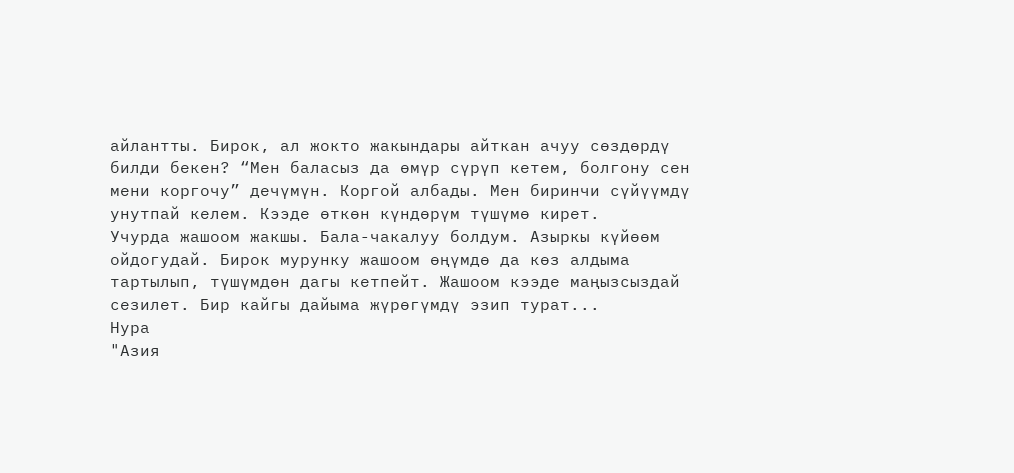айлантты. Бирок, ал жокто жакындары айткан ачуу сөздөрдү билди бекен? “Мен баласыз да өмүр сүрүп кетем, болгону сен мени коргочу” дечүмүн. Коргой албады. Мен биринчи сүйүүмдү унутпай келем. Кээде өткөн күндөрүм түшүмө кирет.
Учурда жашоом жакшы. Бала-чакалуу болдум. Азыркы күйөөм ойдогудай. Бирок мурунку жашоом өңүмдө да көз алдыма тартылып, түшүмдөн дагы кетпейт. Жашоом кээде маңызсыздай сезилет. Бир кайгы дайыма жүрөгүмдү эзип турат...
Нура
"Азия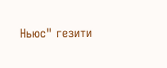Ньюс" гезити